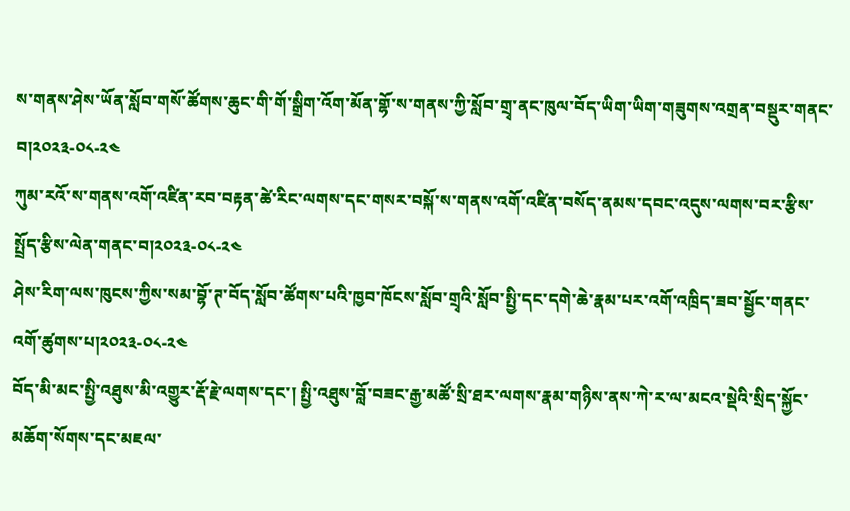ས་གནས་ཤེས་ཡོན་སློབ་གསོ་ཚོགས་ཆུང་གི་གོ་སྒྲིག་འོག་མོན་གྷོ་ས་གནས་ཀྱི་སློབ་གྲྭ་ནང་ཁུལ་བོད་ཡིག་ཡིག་གཟུགས་འགྲན་བསྡུར་གནང་བ།༢༠༢༣-༠༨-༢༤
ཀུམ་རའོ་ས་གནས་འགོ་འཛིན་རབ་བརྟན་ཚེ་རིང་ལགས་དང་གསར་བསྐོ་ས་གནས་འགོ་འཛིན་བསོད་ནམས་དབང་འདུས་ལགས་བར་རྩིས་སྤྲོད་རྩིས་ལེན་གནང་བ།༢༠༢༣-༠༨-༢༤
ཤེས་རིག་ལས་ཁུངས་ཀྱིས་སམ་བྷོ་ཊ་བོད་སློབ་ཚོགས་པའི་ཁྱབ་ཁོངས་སློབ་གྲྭའི་སློབ་སྤྱི་དང་དགེ་ཆེ་རྣམ་པར་འགོ་འཁྲིད་ཟབ་སྦྱོང་གནང་འགོ་ཚུགས་པ།༢༠༢༣-༠༨-༢༤
བོད་མི་མང་སྤྱི་འཐུས་མི་འགྱུར་རྡོ་རྗེ་ལགས་དང་། སྤྱི་འཐུས་བློ་བཟང་རྒྱ་མཚོ་སྲི་ཐར་ལགས་རྣམ་གཉིས་ནས་ཀེ་ར་ལ་མངའ་སྡེའི་སྲིད་སྐྱོང་མཆོག་སོགས་དང་མཇལ་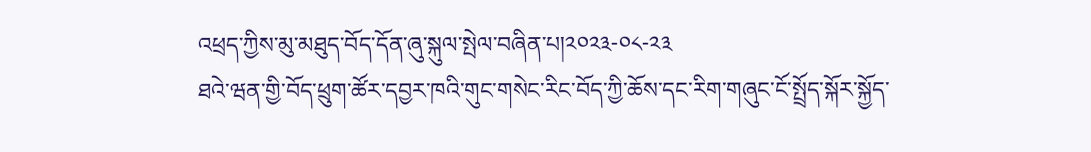འཕྲད་ཀྱིས་མུ་མཐུད་བོད་དོན་ཞུ་སྐུལ་སྤེལ་བཞིན་པ།༢༠༢༣-༠༨-༢༣
ཐའེ་ཝན་གྱི་བོད་ཕྲུག་ཚོར་དབྱར་ཁའི་གུང་གསེང་རིང་བོད་ཀྱི་ཆོས་དང་རིག་གཞུང་ངོ་སྤྲོད་སྐོར་སྐྱོད་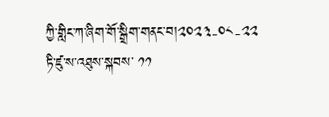ཀྱི་གླིང་ཀ་ཞིག་གོ་སྒྲིག་གནང་བ།༢༠༢༣-༠༨-༢༢
ཏི་ཛུ་ས་འཐུས་སྐབས་ ༡༡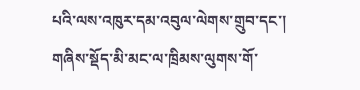པའི་ལས་འཁུར་དམ་འབུལ་ལེགས་གྲུབ་དང་། གཞིས་སྡོད་མི་མང་ལ་ཁྲིམས་ལུགས་གོ་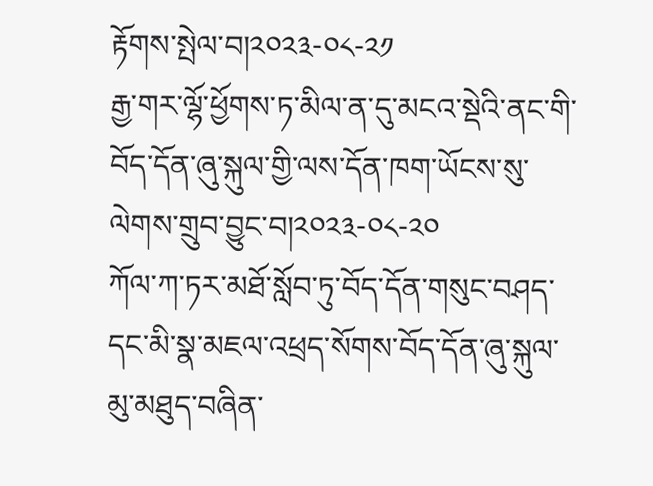རྟོགས་སྤེལ་བ།༢༠༢༣-༠༨-༢༡
རྒྱ་གར་ལྷོ་ཕྱོགས་ཏ་མིལ་ན་དུ་མངའ་སྡེའི་ནང་གི་བོད་དོན་ཞུ་སྐུལ་གྱི་ལས་དོན་ཁག་ཡོངས་སུ་ལེགས་གྲུབ་བྱུང་བ།༢༠༢༣-༠༨-༢༠
ཀོལ་ཀ་ཏར་མཐོ་སློབ་ཏུ་བོད་དོན་གསུང་བཤད་དང་མི་སྣ་མཇལ་འཕྲད་སོགས་བོད་དོན་ཞུ་སྐུལ་མུ་མཐུད་བཞིན་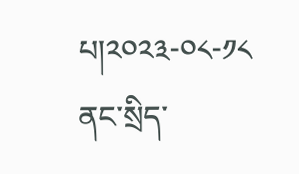པ།༢༠༢༣-༠༨-༡༨
ནང་སྲིད་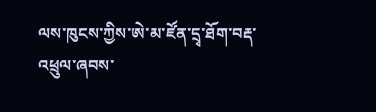ལས་ཁུངས་ཀྱིས་ཨེ་མ་ཛོན་དྲྭ་ཐོག་བརྡ་འཕྲུལ་ཞབས་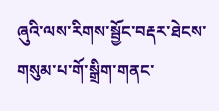ཞུའི་ལས་རིགས་སྦྱོང་བརྡར་ཐེངས་གསུམ་པ་གོ་སྒྲིག་གནང་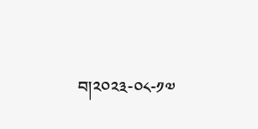བ།༢༠༢༣-༠༨-༡༧